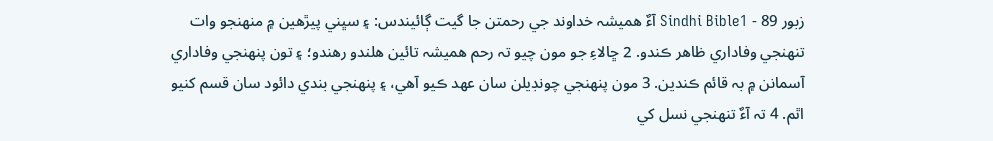زبور 89 - Sindhi Bible1 آءٌ هميشہ خداوند جي رحمتن جا گيت ڳائيندس: ۽ سڀني پيڙهين ۾ منهنجو وات تنهنجي وفاداري ظاهر ڪندو. 2 ڇالاءِ جو مون چيو تہ رحم هميشہ تائين هلندو رهندو؛ ۽ تون پنهنجي وفاداري آسمانن ۾ بہ قائم ڪندين. 3 مون پنهنجي چونڊيلن سان عهد ڪيو آهي، ۽ پنهنجي بندي دائود سان قسم کنيو اٿم. 4 تہ آءٌ تنهنجي نسل کي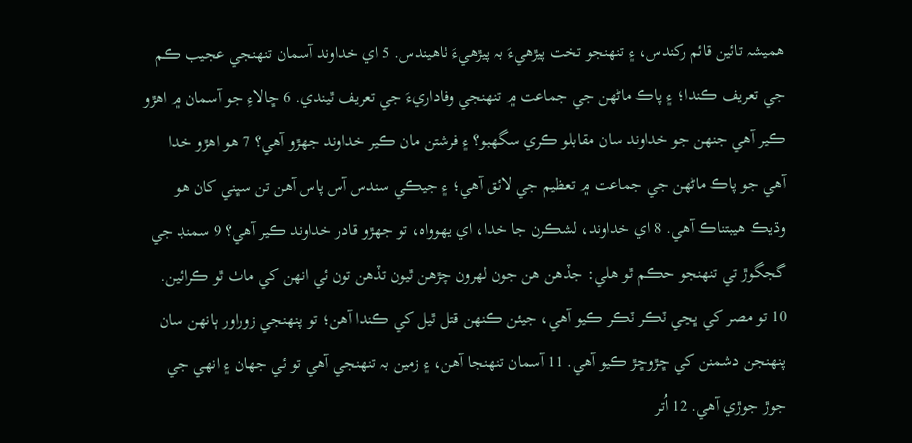هميشہ تائين قائم رکندس، ۽ تنهنجو تخت پيڙهيءَ بہ پيڙهيءَ ٺاهيندس. 5 اي خداوند آسمان تنهنجي عجيب ڪم جي تعريف ڪندا؛ ۽ پاڪ ماڻهن جي جماعت ۾ تنهنجي وفاداريءَ جي تعريف ٿيندي. 6 ڇالاءِ جو آسمان ۾ اهڙو ڪير آهي جنهن جو خداوند سان مقابلو ڪري سگهبو؟ ۽ فرشتن مان ڪير خداوند جهڙو آهي؟ 7 هو اهڙو خدا آهي جو پاڪ ماڻهن جي جماعت ۾ تعظيم جي لائق آهي؛ ۽ جيڪي سندس آس پاس آهن تن سڀني کان هو وڌيڪ هيبتناڪ آهي. 8 اي خداوند، لشڪرن جا خدا، اي يهوواہ، تو جهڙو قادر خداوند ڪير آهي؟ 9 سمنڊ جي گجگوڙ تي تنهنجو حڪم ٿو هلي: جڏهن هن جون لهرون چڙهن ٿيون تڏهن تون ئي انهن کي ماٺ ٿو ڪرائين. 10 تو مصر کي ڀڃي ٽڪر ٽڪر ڪيو آهي، جيئن ڪنهن قتل ٿيل کي ڪندا آهن؛ تو پنهنجي زوراور ٻانهن سان پنهنجن دشمنن کي ڇڙوڇڙ ڪيو آهي. 11 آسمان تنهنجا آهن، ۽ زمين بہ تنهنجي آهي تو ئي جهان ۽ انهي جي جوڙ جوڙي آهي. 12 اُتر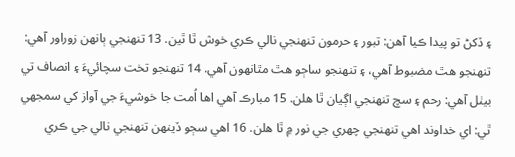۽ ڏکڻ تو پيدا ڪيا آهن: تبور ۽ حرمون تنهنجي نالي ڪري خوش ٿا ٿين. 13 تنهنجي ٻانهن زوراور آهي: تنهنجو هٿ مضبوط آهي، ۽ تنهنجو ساڄو هٿ مٿانهون آهي. 14 تنهنجو تخت سچائيءَ ۽ انصاف تي بيٺل آهي: رحم ۽ سچ تنهنجي اڳيان ٿا هلن. 15 مبارڪ آهي اها اُمت جا خوشيءَ جي آواز کي سمجهي ٿي: اي خداوند اهي تنهنجي چهري جي نور ۾ ٿا هلن. 16 اهي سڄو ڏينهن تنهنجي نالي جي ڪري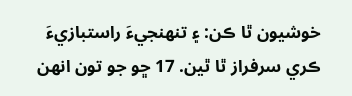خوشيون ٿا ڪن: ۽ تنهنجيءَ راستبازيءَ ڪري سرفراز ٿا ٿين. 17 ڇو جو تون انهن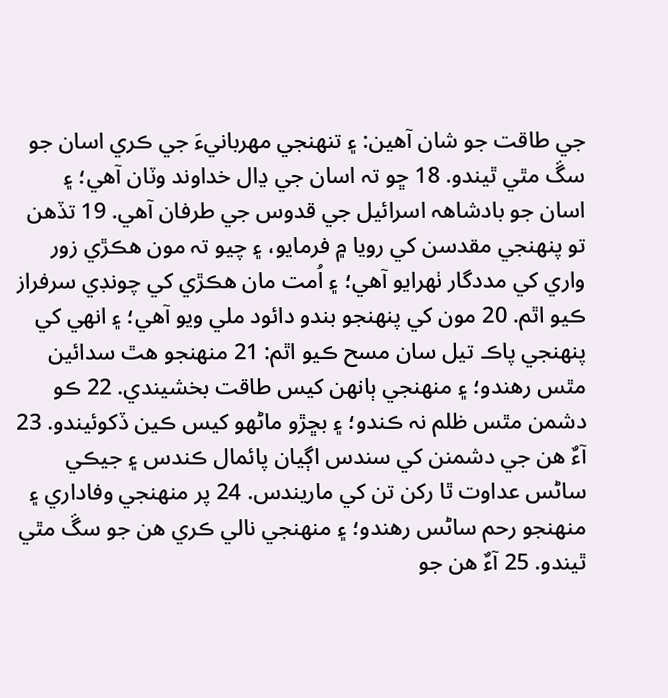جي طاقت جو شان آهين: ۽ تنهنجي مهربانيءَ جي ڪري اسان جو سڱ مٿي ٿيندو. 18 ڇو تہ اسان جي ڍال خداوند وٽان آهي؛ ۽ اسان جو بادشاهہ اسرائيل جي قدوس جي طرفان آهي. 19 تڏهن تو پنهنجي مقدسن کي رويا ۾ فرمايو، ۽ چيو تہ مون هڪڙي زور واري کي مددگار ٺهرايو آهي؛ ۽ اُمت مان هڪڙي کي چونڊي سرفراز ڪيو اٿم. 20 مون کي پنهنجو بندو دائود ملي ويو آهي؛ ۽ انهي کي پنهنجي پاڪ تيل سان مسح ڪيو اٿم: 21 منهنجو هٿ سدائين مٿس رهندو؛ ۽ منهنجي ٻانهن کيس طاقت بخشيندي. 22 ڪو دشمن مٿس ظلم نہ ڪندو؛ ۽ بڇڙو ماڻهو کيس ڪين ڏکوئيندو. 23 آءٌ هن جي دشمنن کي سندس اڳيان پائمال ڪندس ۽ جيڪي ساڻس عداوت ٿا رکن تن کي ماريندس. 24 پر منهنجي وفاداري ۽ منهنجو رحم ساڻس رهندو؛ ۽ منهنجي نالي ڪري هن جو سڱ مٿي ٿيندو. 25 آءٌ هن جو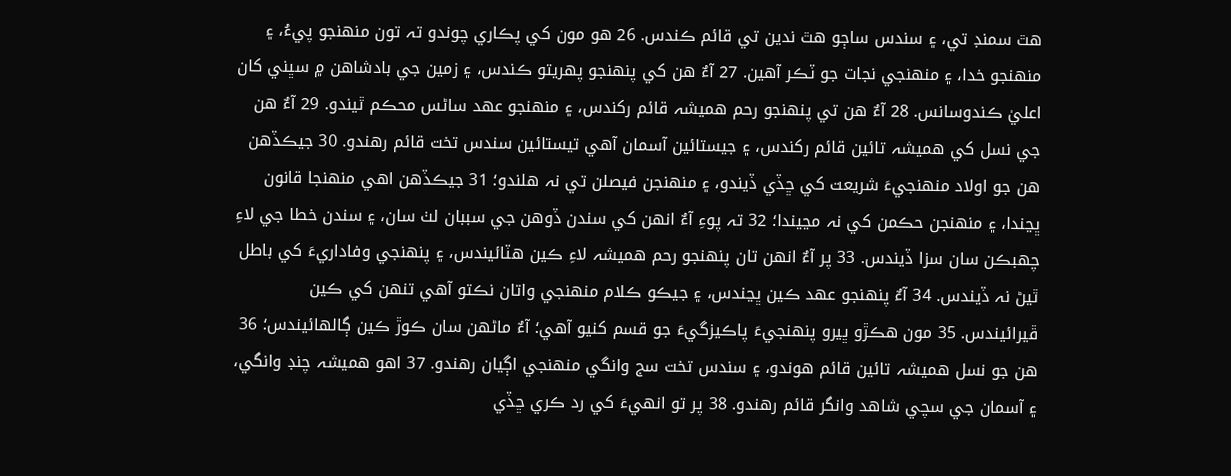هٿ سمنڊ تي، ۽ سندس ساڄو هٿ ندين تي قائم ڪندس. 26 هو مون کي پڪاري چوندو تہ تون منهنجو پيءُ، ۽ منهنجو خدا، ۽ منهنجي نجات جو ٽڪر آهين. 27 آءٌ هن کي پنهنجو پهريتو ڪندس، ۽ زمين جي بادشاهن ۾ سڀني کان اعليٰ ڪندوسانس. 28 آءٌ هن تي پنهنجو رحم هميشہ قائم رکندس، ۽ منهنجو عهد ساڻس محڪم ٿيندو. 29 آءٌ هن جي نسل کي هميشہ تائين قائم رکندس، ۽ جيستائين آسمان آهي تيستائين سندس تخت قائم رهندو. 30 جيڪڏهن هن جو اولاد منهنجيءَ شريعت کي ڇڏي ڏيندو، ۽ منهنجن فيصلن تي نہ هلندو؛ 31 جيڪڏهن اهي منهنجا قانون ڀڃندا، ۽ منهنجن حڪمن کي نہ مڃيندا؛ 32 تہ پوءِ آءٌ انهن کي سندن ڏوهن جي سببان لٺ سان، ۽ سندن خطا جي لاءِ چهبڪن سان سزا ڏيندس. 33 پر آءٌ انهن تان پنهنجو رحم هميشہ لاءِ ڪين هٽائيندس، ۽ پنهنجي وفاداريءَ کي باطل ٿيڻ نہ ڏيندس. 34 آءٌ پنهنجو عهد ڪين ڀڃندس، ۽ جيڪو ڪلام منهنجي واتان نڪتو آهي تنهن کي ڪين ڦيرائيندس. 35 مون هڪڙو ڀيرو پنهنجيءَ پاڪيزگيءَ جو قسم کنيو آهي؛ آءٌ ماڻهن سان ڪوڙ ڪين ڳالهائيندس؛ 36 هن جو نسل هميشہ تائين قائم هوندو، ۽ سندس تخت سج وانگي منهنجي اڳيان رهندو. 37 اهو هميشہ چنڊ وانگي، ۽ آسمان جي سچي شاهد وانگر قائم رهندو. 38 پر تو انهيءَ کي رد ڪري ڇڏي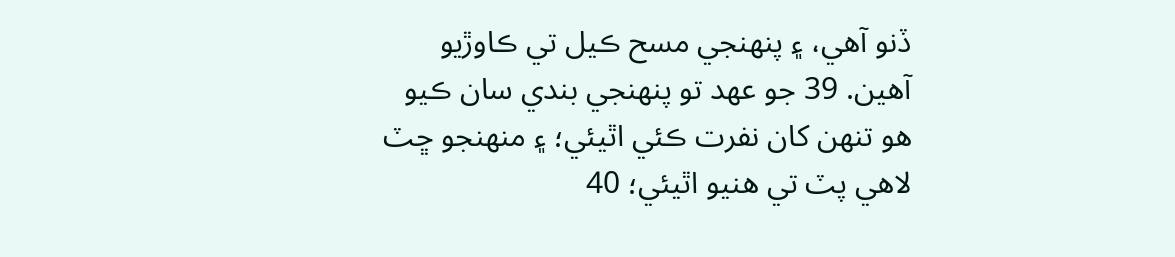ڏنو آهي، ۽ پنهنجي مسح ڪيل تي ڪاوڙيو آهين. 39 جو عهد تو پنهنجي بندي سان ڪيو هو تنهن کان نفرت ڪئي اٿيئي؛ ۽ منهنجو ڇٽ لاهي پٽ تي هنيو اٿيئي؛ 40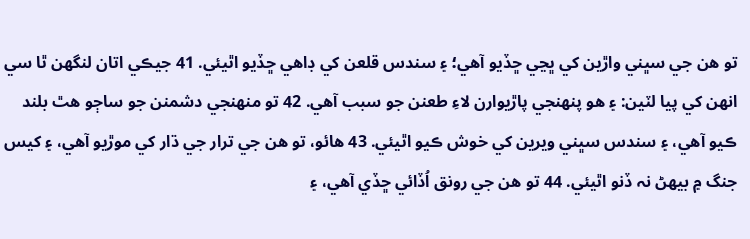تو هن جي سڀني واڙين کي ڀڃي ڇڏيو آهي؛ ۽ سندس قلعن کي ڊاهي ڇڏيو اٿيئي. 41 جيڪي اتان لنگهن ٿا سي انهن کي پيا لٽين: ۽ هو پنهنجي پاڙيوارن لاءِ طعنن جو سبب آهي. 42 تو منهنجي دشمنن جو ساڄو هٿ بلند ڪيو آهي، ۽ سندس سڀني ويرين کي خوش ڪيو اٿيئي. 43 هائو، تو هن جي ترار جي ڌار کي موڙيو آهي، ۽ کيس جنگ ۾ بيهڻ نہ ڏنو اٿيئي. 44 تو هن جي رونق اُڏائي ڇڏي آهي، ۽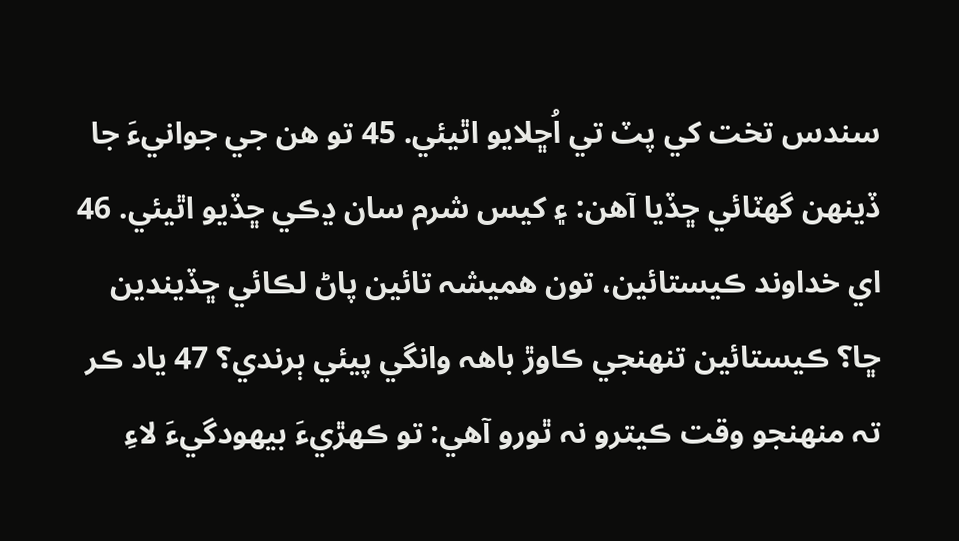سندس تخت کي پٽ تي اُڇلايو اٿيئي. 45 تو هن جي جوانيءَ جا ڏينهن گهٽائي ڇڏيا آهن: ۽ کيس شرم سان ڍڪي ڇڏيو اٿيئي. 46 اي خداوند ڪيستائين، تون هميشہ تائين پاڻ لڪائي ڇڏيندين ڇا؟ ڪيستائين تنهنجي ڪاوڙ باهہ وانگي پيئي ٻرندي؟ 47 ياد ڪر تہ منهنجو وقت ڪيترو نہ ٿورو آهي: تو ڪهڙيءَ بيهودگيءَ لاءِ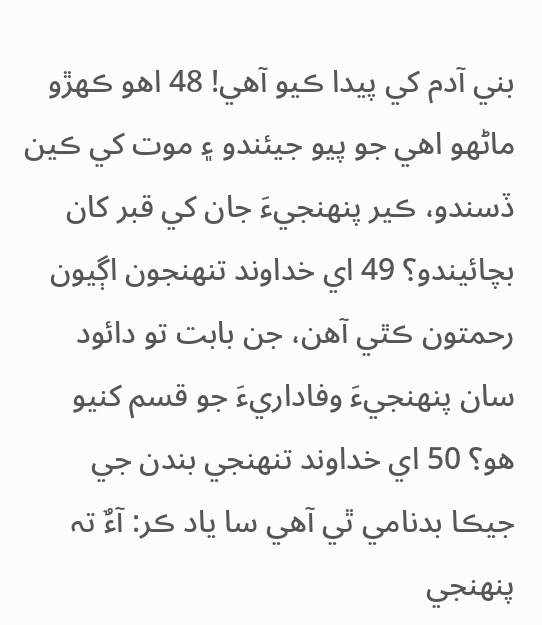بني آدم کي پيدا ڪيو آهي! 48 اهو ڪهڙو ماڻهو اهي جو پيو جيئندو ۽ موت کي ڪين ڏسندو، ڪير پنهنجيءَ جان کي قبر کان بچائيندو؟ 49 اي خداوند تنهنجون اڳيون رحمتون ڪٿي آهن، جن بابت تو دائود سان پنهنجيءَ وفاداريءَ جو قسم کنيو هو؟ 50 اي خداوند تنهنجي بندن جي جيڪا بدنامي ٿي آهي سا ياد ڪر: آءٌ تہ پنهنجي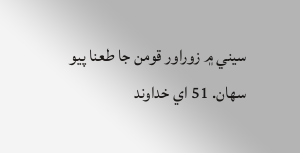سيني ۾ زوراور قومن جا طعنا پيو سهان. 51 اي خداوند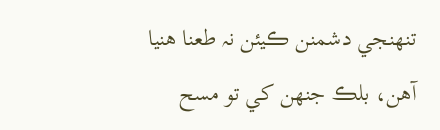تنهنجي دشمنن ڪيئن نہ طعنا هنيا آهن، بلڪ جنهن کي تو مسح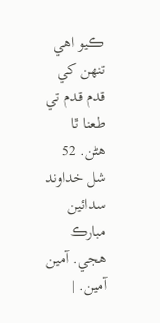ڪيو اهي تنهن کي قدم قدم تي طعنا ٿا هڻن. 52 شل خداوند سدائين مبارڪ هجي. آمين آمين. |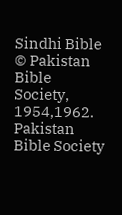Sindhi Bible © Pakistan Bible Society, 1954,1962.
Pakistan Bible Society